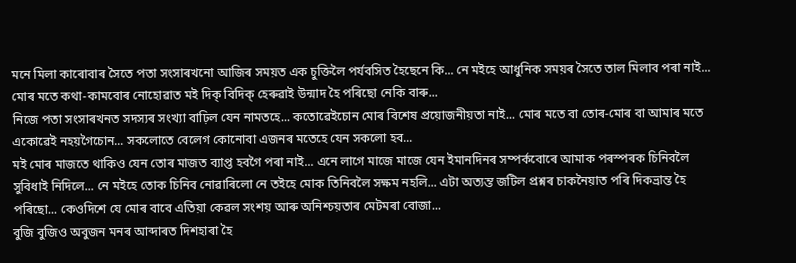মনে মিলা কাৰোবাৰ সৈতে পতা সংসাৰখনো আজিৰ সময়ত এক চুক্তিলৈ পৰ্যবসিত হৈছেনে কি... নে মইহে আধুনিক সময়ৰ সৈতে তাল মিলাব পৰা নাই... মোৰ মতে কথা-কামবোৰ নোহোৱাত মই দিক্ বিদিক্ হেৰুৱাই উন্মাদ হৈ পৰিছো নেকি বাৰু...
নিজে পতা সংসাৰখনত সদস্যৰ সংখ্যা বাঢ়িল যেন নামতহে... কতোৱেইচোন মোৰ বিশেষ প্ৰয়োজনীয়তা নাই... মোৰ মতে বা তোৰ-মোৰ বা আমাৰ মতে একোৱেই নহয়গৈচোন... সকলোতে বেলেগ কোনোবা এজনৰ মতেহে যেন সকলো হব...
মই মোৰ মাজতে থাকিও যেন তোৰ মাজত ব্যাপ্ত হবগৈ পৰা নাই... এনে লাগে মাজে মাজে যেন ইমানদিনৰ সম্পৰ্কবোৰে আমাক পৰস্পৰক চিনিবলৈ সুবিধাই নিদিলে... নে মইহে তোক চিনিব নোৱাৰিলো নে তইহে মোক তিনিবলৈ সক্ষম নহলি... এটা অত্যন্ত জটিল প্ৰশ্নৰ চাকনৈয়াত পৰি দিকভ্ৰান্ত হৈ পৰিছো... কেওদিশে যে মোৰ বাবে এতিয়া কেৱল সংশয় আৰু অনিশ্চয়তাৰ মেটমৰা বোজা...
বুজি বুজিও অবুজন মনৰ আব্দাৰত দিশহাৰা হৈ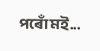পৰোঁ মই...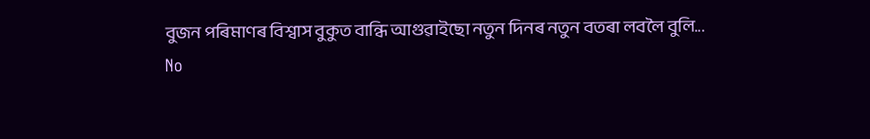বুজন পৰিমাণৰ বিশ্বাস বুকুত বান্ধি আগুৱাইছো নতুন দিনৰ নতুন বতৰা লবলৈ বুলি...
No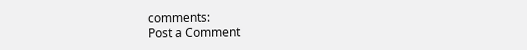comments:
Post a Comment